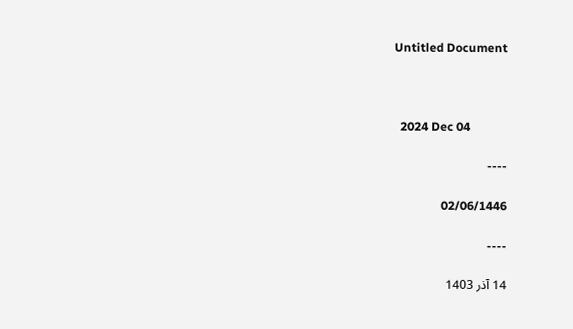Untitled Document



  2024 Dec 04

----

02/06/1446

----

14 آذر 1403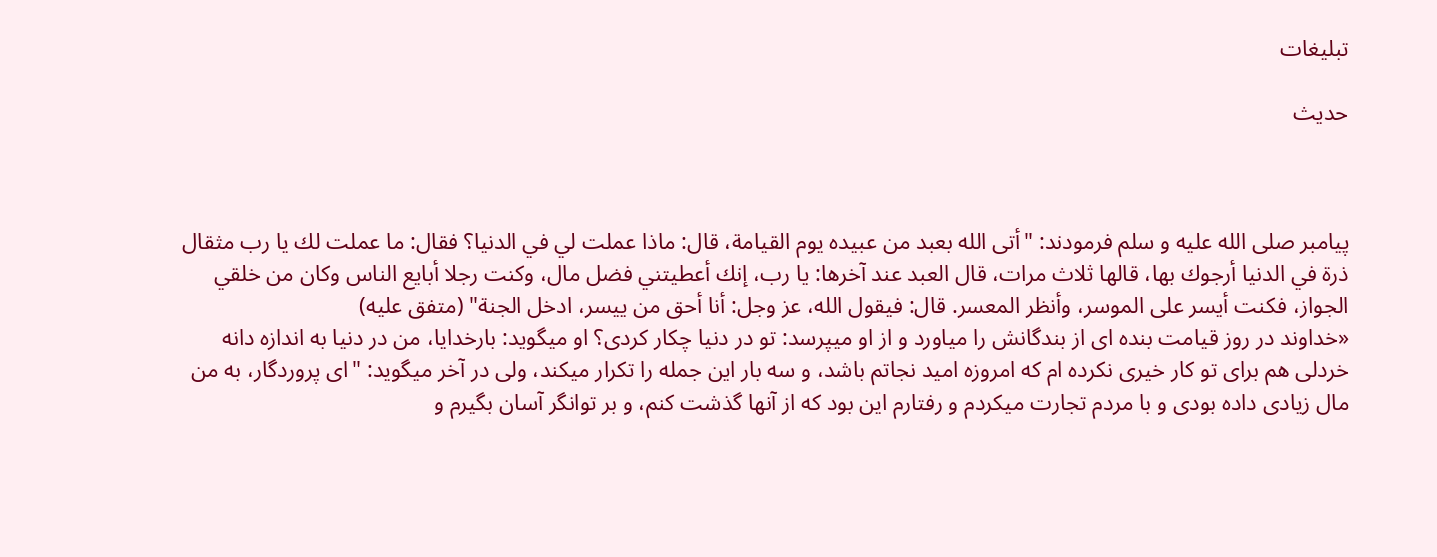تبلیغات

حدیث



پيامبر صلى الله عليه و سلم فرمودند: "أتى الله بعبد من عبيده يوم القيامة، قال: ماذا عملت لي في الدنيا؟ فقال: ما عملت لك يا رب مثقال ذرة في الدنيا أرجوك بها، قالها ثلاث مرات، قال العبد عند آخرها: يا رب، إنك أعطيتني فضل مال، وكنت رجلا أبايع الناس وكان من خلقي الجواز، فكنت أيسر على الموسر، وأنظر المعسر. قال: فيقول الله، عز وجل: أنا أحق من ييسر، ادخل الجنة" (متفق عليه)
«خداوند در روز قيامت بنده اى از بندگانش را مياورد و از او ميپرسد: تو در دنيا چكار كردى؟ او ميگويد: بارخدايا، من در دنيا به اندازه دانه خردلى هم براى تو كار خيرى نكرده ام كه امروزه اميد نجاتم باشد، و سه بار اين جمله را تكرار ميكند، ولى در آخر ميگويد: "اى پروردگار، به من مال زيادى داده بودى و با مردم تجارت ميكردم و رفتارم اين بود كه از آنها گذشت کنم، و بر توانگر آسان بگيرم و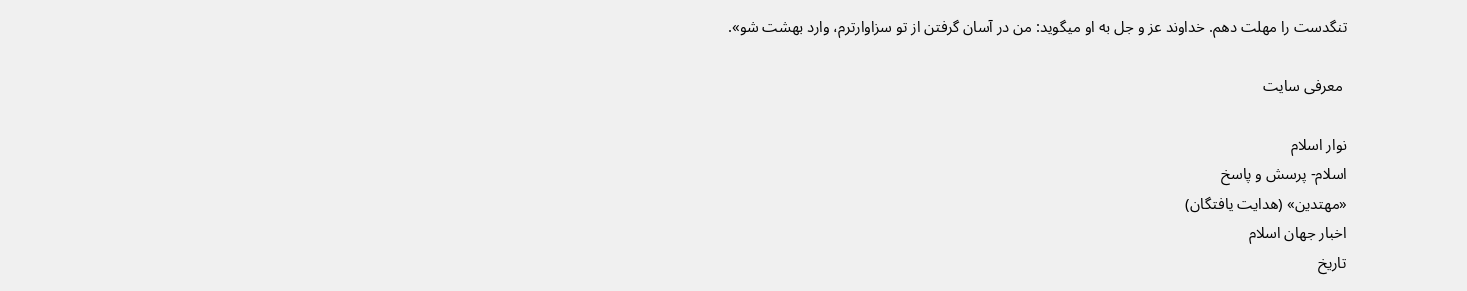تنگدست را مهلت دهم. خداوند عز و جل به او ميگويد: من در آسان گرفتن از تو سزاوارترم، وارد بهشت شو».

 معرفی سایت

نوار اسلام
اسلام- پرسش و پاسخ
«مهتدين» (هدايت يافتگان)
اخبار جهان اسلام
تاریخ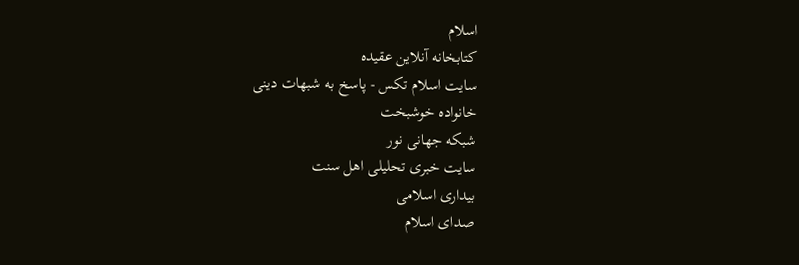اسلام
کتابخانه آنلاین عقیده
سایت اسلام تکس - پاسخ به شبهات دینی
خانواده خوشبخت
شبکه جهانی نور
سایت خبری تحلیلی اهل سنت
بیداری اسلامی
صدای اسلام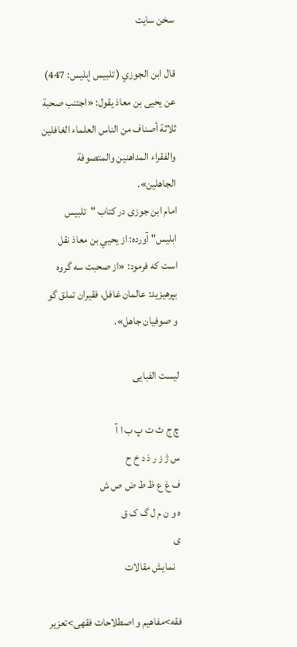سخن سایت

قال ابن الجوزي ( تلبيس إبليس: 447) عن يحيى بن معاذ يقول: «اجتنب صحبة ثلاثة أصناف من الناس العلماء الغافلين والفقراء المداهنين والمتصوفة الجاهلين».
امام ابن جوزی در کتاب "تلبیس ابلیس" آورده: از يحيي بن معاذ نقل است كه فرمود: «از صحبت سه گروه بپرهيزيد: عالمان غافل، فقيران تملق گو و صوفیان جاهل».

لیست الفبایی

چ ج ث ت پ ب ا آ
س ژ ز ر ذ د خ ح
ف غ ع ظ ط ض ص ش
ه و ن م ل گ ک ق
ی
   نمایش مقالات

فقه>مفاهیم و اصطلاحات فقهی>تعزير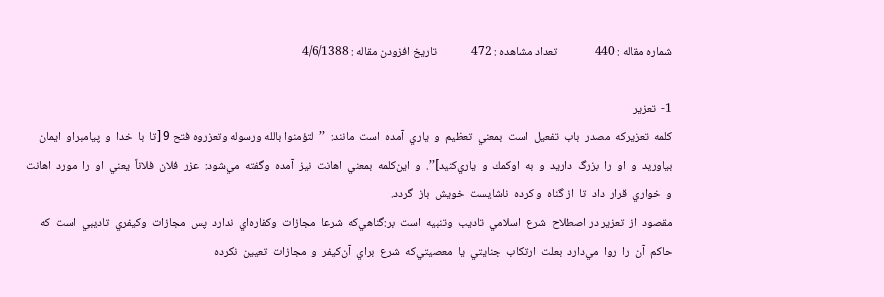شماره مقاله : 440              تعداد مشاهده : 472             تاریخ افزودن مقاله : 4/6/1388

1-  تعزير
كلمه  تعزيركه  مصدر  باب  تفعيل  است  بمعني  تعظيم  و  ياري  آمد‌ه  است  مانند:  ’’  لتؤمنوا بالله ورسوله وتعزروه فتح 9 [تا  با  خدا  و  پيامبراو  ايمان  بياوريد  و  او  را  بزرگ  داريد  و  به  اوكمك  و  ياري‌كنيد]’’.  و  اين‌كلمه  بمعني  اهانت  نيز  آمده  وگفته  مي‌شود:  عزر  فلان  فلاناً  يعني  او  را  مورد  اهانت  و  خواري  قرار  داد  تا  از گناه  و كرده  ناشايست  خويش  باز  گردد.
مقصود  از  تعزير در اصطلاح  شرع  اسلامي  تاديب  وتنبيه  است  بر:گناهي‌كه  شرعا  مجازات  وكفاره‌اي  ندارد  پس  مجازات  وكيفري  تاديبي  است  كه حاكم  آن  را  روا  مي‌دار‌د  بعلت  ارتكاب  جنايتي  يا  معصيتي‌كه  شرع  براي  آن‌كيفر  و  مجازات  تعيين  نكرده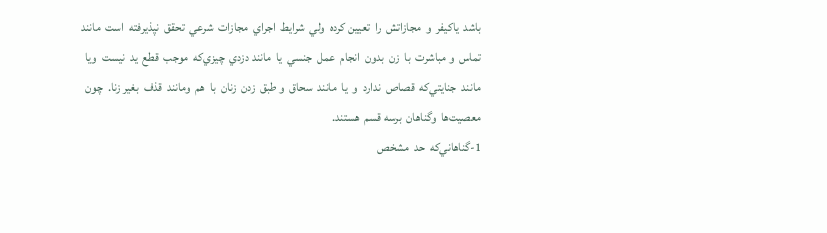باشد  ياكيفر  و  مجازاتش  را  تعيين كرده  ولي  شرايط  اجراي  مجازات  شرعي  تحقق  نپذيرفته  است  مانند  تماس  و مباشرت  با  زن  بدون  انجام  عمل  جنسي  يا  مانند دزدي  چيزي‌كه  موجب  قطع  يد  نيست  ويا  مانند  جنايتي‌كه  قصاص  ندارد  و  يا  مانند  سحاق  و طبق  زدن  زنان  با  هم  ومانند  قذف  بغير زنا.  چون  معصيت‌ها  وگناهان  برسه قسم  هستند.
1-گناهاني‌كه  حد  مشخص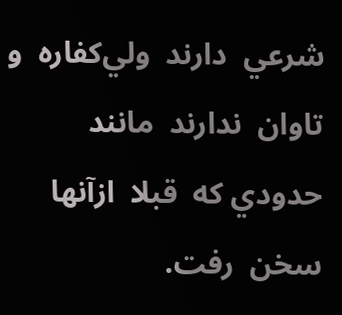شرعي  دارند  ولي‌كفاره  و  تاوان  ندارند  مانند  حدودي كه  قبلا  ازآنها  سخن  رفت‌.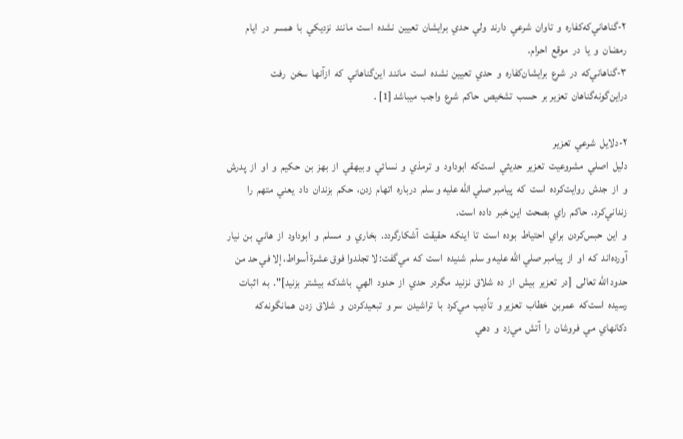٢-گناهاني‌كه‌كفاره  و  تاوان  شرعي  دارند  ولي  حدي  برايشان  تعيين  نشده  است  مانند  نزديكي  با  همسر  در  ايام  رمضان  و  يا  در  موقع  احرام‌.
٣-گناهاني‌كه  در  شرع  برايشان‌كفاره  و  حدي  تعيين  نشده  است  مانند  اين‌گناهاني  كه  ازآنها  سخن  رفت  دراين‌گونه‌گناهان  تعزير بر  حسب  تشخيص  حاكم  شرع  واجب  ميباشد [1] .

٢-دلايل  شرعي  تعزير
دليل  اصلي  مشروعيت  تعزير  حديثي  است‌كه  ابوداود  و  ترمذي  و  نسائي  و بيهقي  از  بهز  بن  حكيم  و  او  از  پدرش  و  از  جدش  روايت‌كرده  است  كه  پيامبر صلي الله عليه و سلم  درباره  اتهام  زدن‌،  حكم  بزندان  داد  يعني  متهم  را  زنداني‌كرد.  حاكم  راي  بصحت  اين خبر  داده  است‌.
و  اين  حبس‌كردن  براي  احتياط  بوده  است  تا  اينكه  حقيقت  آشكارگردد.  بخاري  و  مسلم  و  ابوداود  از  هاني  بن  نيار  آورده‌اند  كه  او  از  پيامبر صلي الله عليه و سلم  ‌شنيده  است  كه  مي‌گفت: لا تجلدوا فوق عشرة أسواط، إلا في حد من حدود الله تعالى  [در  تعزير  بيش  از  ده  شلاق  نزنيد  مگردر  حدي  از  حدود  الهي  باشدكه  بيشتر  بزنيد]".  به  اثبات  رسيده  است‌كه  عمربن  خطاب  تعزير و  تاً‌ديب  مي‌كرد  با  تراشيدن  سر و  تبعيدكردن  و  شلاق  زدن  همانگونه‌كه  دكانهاي  مي  فروشان  را  آتش  مي‌زد  و  دهي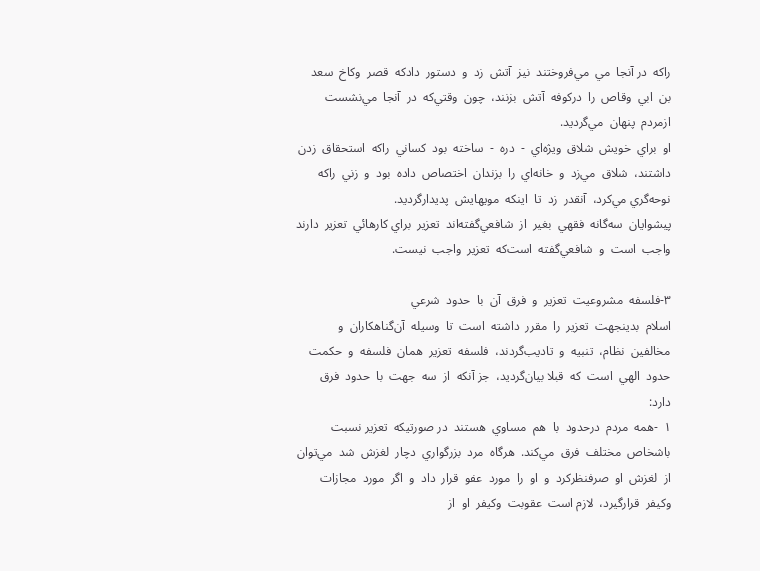راكه  در آنجا  مي  مي‌فروختند  نيز  آتش  زد  و  دستور  دادكه  قصر  وكاخ  سعد  بن  ابي  وقاص  را  دركوفه  آتش  بزنند،  چون  وقتي‌كه  در  آنجا  مي‌نشست  ازمردم  پنهان  مي‌گرديد‌.
او  براي  خويش  شلا‌ق  ويژه‌اي  -  دره  -  ساخته  بود  كساني  راكه  استحقاق  زدن  داشتند،  شلاق  مي‌زد  و  خانه‌اي  را  بزندان  اختصاص  داده  بود  و  زني  راكه  نوحه‌گري مي‌كرد،  آنقدر  زد  تا  اينكه  مويهايش  پديدارگرديد.
پيشوايان  سه‌گانه  فقهي  بغير  از  شافعي‌گفته‌اند  تعزير  براي ‌كارهائي‌  تعزير  دارند  واجب  است  و  شافعي‌گفته  است‌كه  تعزير  واجب  نيست‌.

٣-فلسفه  مشروعيت  تعزير  و  فرق  آن  با  حدود  شرعي
اسلام  بدينجهت  تعزير  را  مقرر  داشته  است  تا  وسيله  آن‌گناهكاران  و  مخالفين  نظام‌،  تنبيه  و  تاديب‌گردند،  فلسفه  تعزير  همان  فلسفه  و  حكمت  حدو‌د  الهي  است  كه  قبلا بيان‌گرديد،  جز آنكه  از  سه  جهت  با  حدود  فرق  دارد:
١  -همه  مردم  درحدود  با  هم  مساوي  هستند  در صورتيكه  تعزير نسبت  باشخاص  مختلف  فرق  مي‌كند.  هرگاه  مرد  بزرگواري  دچار  لغزش  شد  مي‌توان از  لغزش  او  صرفنظركرد  و  او  را  مورد  عفو  قرار  داد  و  اگر  مورد  مجازات  وكيفر  قرارگيرد،  لازم است  عقوبت  وكيفر  او  از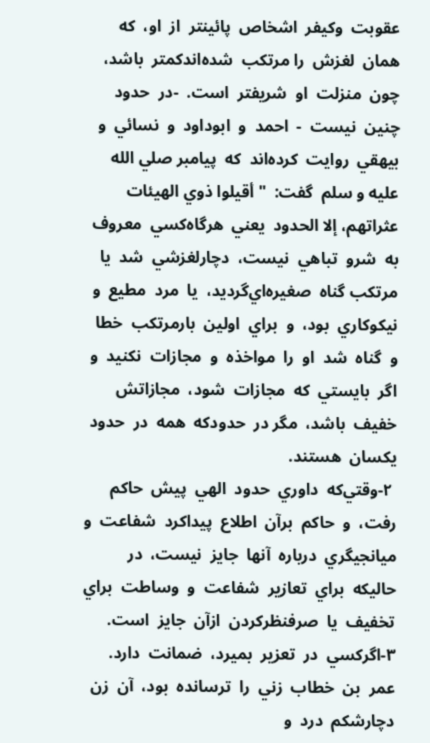عقوبت  و‌كيفر  اشخاص  پائينتر  از  او،  كه  همان  لغزش  را مرتكب  شده‌اندكمتر  باشد،  چون  منزلت  او  شريفتر  است‌.  -در  حدود  چنين  نيست  -  احمد  و  ابوداود  و  نسائي  و  بيهقي  روايت  كرده‌اند  كه  پيامبر صلي الله عليه و سلم  گفت‌:  " أقيلوا ذوي الهيئات عثراتهم، إلا الحدود  يعني  هرگاه‌كسي  معروف  به  شرو  تباهي  نيست‌،  دچارلغزشي  شد  يا  مرتكب گناه  صغيره‌اي‌گرديد،  يا  مرد  مطيع  و  نيكو‌كاري  بود،  و  براي  اولين  بارمرتكب  خطا  و  گناه  شد  او  را  مواخذه  و  مجازات  نكنيد  و  اگر  بايستي  كه  مجازات  شو‌د،  مجازاتش خفيف  باشد،  مگر در  حدود‌كه  همه  در  حدو‌د  يكسان  هستند.
 ٢-وقتي‌كه  داوري  حدود  الهي  پيش  حاكم  رفت‌،  و  حاكم  برآن  اطلاع  پيداكرد  شفاعت  و  ميانجيگري  درباره  آنها  جايز  نيست‌،  در  حاليكه  براي  تعازير  شفاعت  و  وساطت  براي  تخفيف  يا  صرفنظركردن  ازآن  جايز  است‌.
٣-اگركسي  در  تعزير  بميرد،  ضمانت  دارد.  عمر  بن  خطاب  زني  را  ترسانده  بود،  آن  زن  دچارشكم  درد  و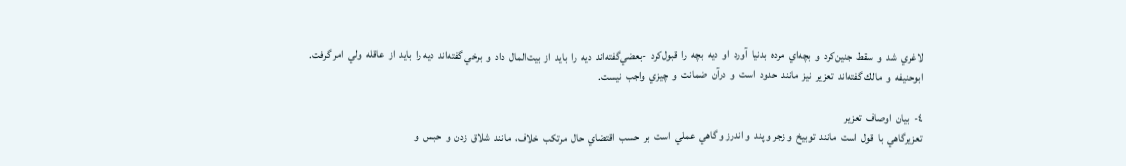لاغري  شد  و  سقط  جنين‌كرد  و  بچه‌اي  مرده  بدنيا  آورد  او  ديه  بچه  را  قبول‌كرد  -بعضي‌گفته‌اند  ديه  را  بايد  از  بيت‌المال  داد  و  برخي ‌گفته‌اند  ديه را  بايد  از  عاقله  ولي  امر گرفت‌.
ابوحنيفه  و  مالك ‌گفته‌اند  تعزير  نيز  مانند  حدود  است  و  درآن  ضمانت  و  چيزي  واجب  نيست‌.

٤-  بيان  اوصاف  تعزير
تعزيرگاهي  با  قول  است  مانند  توبيخ  و زجر و پند  و اندرز و گاهي  عملي  است  بر  حسب  اقتضاي  حال  مرتكب  خلاف‌،  مانند  شلاق  زدن  و  حبس  و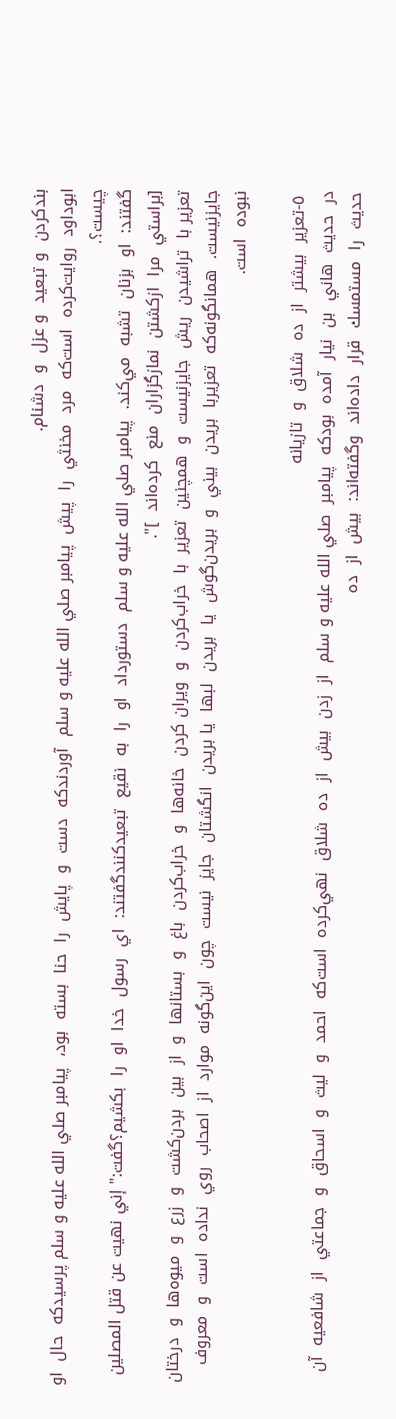بندكردن  و تبعيد  و عزل  و  دشنام‌.
ابوداود  روايت‌كرده  است‌كه  مرد  مخنثي  را  پيش  پيامبر صلي الله عليه و سلم  آوردندكه  دست  و  پايش  را  حنا  بسته  بود،  پيامبر صلي الله عليه و سلم پرسيدكه  حال  او  چيست‌؟‌.
گفتند:  او  بزنان  تشبه  مي‌كند.  پيامبر صلي الله عليه و سلم  دستورداد  او  را  به  نقيع  تبعيدكنندگفتند:  اي  رسول  خدا  او  را  بكشيم‌؟‌گفت‌:" إني نهيت عن قتل المصلين  [براستي  مرا  ازكشتن  نمازگزاران  منع  كرده‌اند  ]".
تعزير با  تراشيدن  ريش  جايزنيست  و  همچنين  تعزير  با  خراب‌كردن  و  ويران كردن  خانه‌ها  و  خراب‌كردن  باغ  و  بستانها  و  از  بين  بردن‌كشت  و  زرع  و  ميوه‌ها  و  درختان  جايزنيست‌.  همانگونه‌كه  تعزيربا  بريدن  بيني  و  بريدن‌گوش  يا  بريدن  لبها  يا بريدن  انگشتان  جايز  نيست  چون  اين‌گونه  موارد  از  اصحاب  روي  نداده  است  و  معروف  نبوده  است‌.

 ٥-تعزير  بيشتر  از  ده  شلاق  و  تازيانه
در  حديث  هاني  بن  نيار  آمده  بودكه  پيامبر  صلي الله عليه و سلم  از  زدن  بيش  از  ده  شلاق  نهي‌كرده  است‌كه  احمد  و  ليث  و  اسحاق  و  جماعتي  از  شافعيه  آن  حديث  را  مستمسك  قرار  داده‌اند  وگفته‌اند:  بيش  از  ده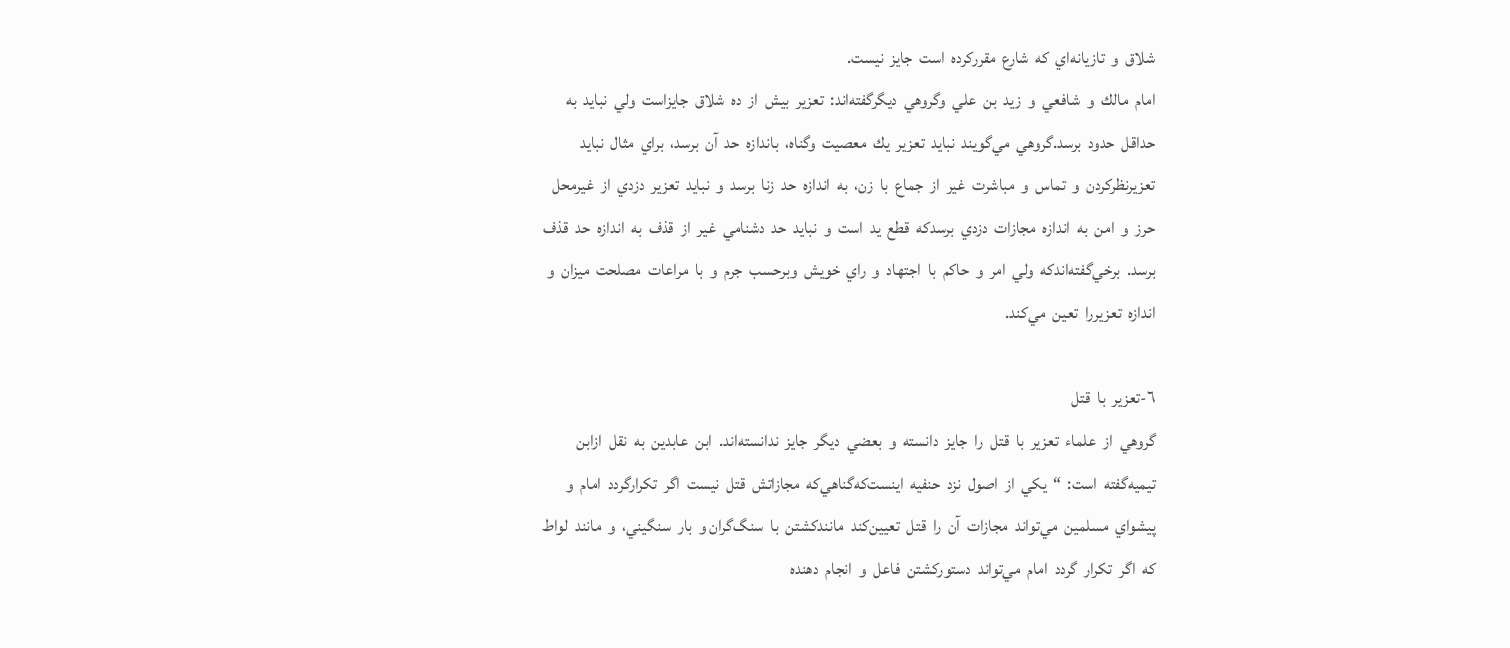شلاق  و  تازيانه‌اي  كه  شارع  مقرركرده  است  جايز  نيست‌.
امام  مالك  و  شافعي  و  زيد  بن  علي  وگروهي  ديگرگفته‌اند:  تعزير  بيش  از  ده  شلاق  جايزاست  ولي  نبايد  به  حداقل  حدود  برسد.گروهي  مي‌گويند  نبايد  تعزير  يك  معصيت  وگناه‌،  باندازه  حد  آن  برسد،  براي  مثال  نبايد  تعزيرنظركردن  و  تماس  و  مباشرت  غير  از  جماع  با  زن‌،  به  اندازه  حد  زنا  برسد  و  نبايد  تعزير  دزدي  از  غيرمحل  حرز  و  امن  به  اندازه  مجازات  دزدي  برسدكه  قطع‌  يد  است  و  نبايد  حد  د‌شنامي  غير  از  قذف  به  اندازه  حد  قذف  برسد.  برخي‌گفته‌اندكه  ولي  امر  و  حاكم  با  اجتهاد  و  راي  خويش  وبرحسب  جرم  و  با  مراعات  مصلحت  ميزان  و  اندازه  تعزيررا  تعين  مي‌كند.

٦-تعزير  با  قتل
گروهي  از  علماء  تعزير  با  قتل  را  جايز  دانسته  و  بعضي  ديگر  جايز  ندانسته‌اند.  ابن  عابدين  به  نقل  ازابن  تيميه‌گفته  است‌:  “يكي  از  اصول  نزد  حنفيه  اينست‌كه‌گناهي‌كه  مجازاتش  قتل  نيست  اگر  تكرارگردد  امام  و  پيشواي  مسلمين  مي‌تواند  مجازات  آن  را  قتل  تعيين‌كند  مانندكشتن  با  سنگ‌گران و  بار  سنگيني‌،  و  مانند  لواط‌ كه  اگر  تكرار  گردد  امام  مي‌تواند  دستوركشتن  فاعل  و  انجام  دهنده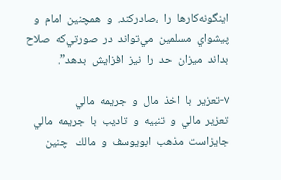اينگونه‌كارها  را  ،صادركند.  و  همچنين  امام  و  پيشواي  مسلمين  مي‌تواند  در  صورتي‌كه  صلاح  بداند  ميز‌ان  حد  را  نيز  افزايش  بدهد”.

٧-تعزير  با  اخذ  مال  و  جريمه  مالي
تعزير  مالي  و  تنبيه  و  تاديب  با  جريمه  مالي  جايزاست  مذهب  ابويوسف  و  مالك   چنين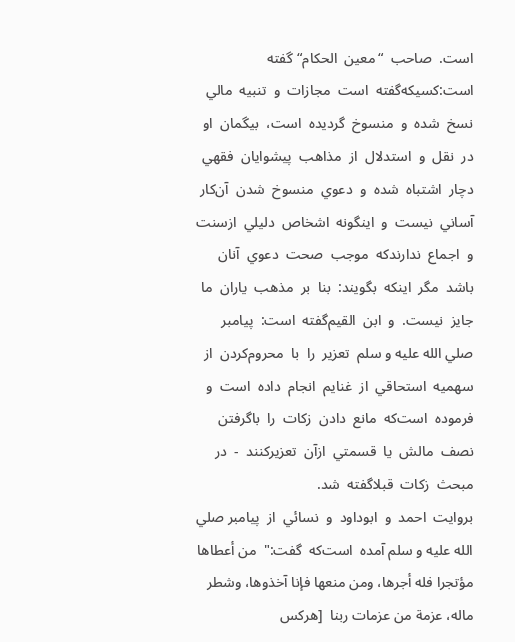است‌.  صاحب  “معين  الحكام‌“گفته  است‌:كسيكه‌گفته  است  مجازات  و  تنبيه  مالي  نسخ  شده  و  منسوخ  گرديده  است‌،  بيگمان  او  در  نقل  و  استدلال  از  مذاهب  پيشوايان  فقهي  دچار  اشتباه  شده  و  دعوي  منسوخ  شدن  آن‌كار  آساني  نيست  و  اينگونه  اشخاص  دليلي  ازسنت  و  اجماع  ندارندكه  موجب  صحت  دعوي  آنان  باشد  مگر  اينكه  بگويند:  بنا  بر  مذهب  ياران  ما  جايز  نيست‌.  و  ابن  القيم‌گفته  است‌:  پيامبر صلي الله عليه و سلم  تعزير  را  با  محروم‌كردن  از  سهميه  استحاقي  از  غنايم  انجام  داده  است  و  فرموده  است‌كه  مانع  دادن  زكات  را  باگرفتن  نصف  مالش  يا  قسمتي  ازآن  تعزيركنند  -  در  مبحث  زكات  قبلاگفته  شد.
بروايت  احمد  و  ابوداود  و  نسائي  از  پيامبر صلي الله عليه و سلم آمده  است‌كه  گفت‌:"  من أعطاها مؤتجرا فله أجرها، ومن منعها فإنا آخذوها، وشطر ماله، عزمة من عزمات ربنا  [هركس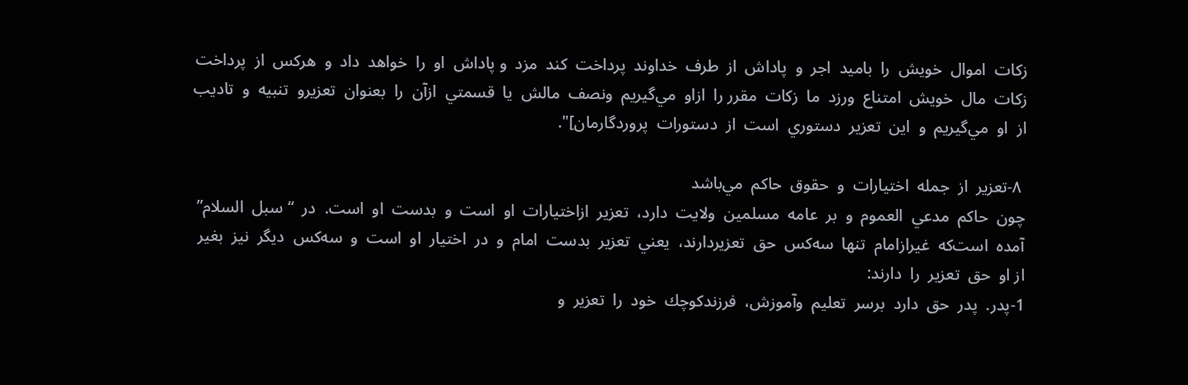زكات  اموال  خويش  را  باميد  اجر  و  پاداش  از  طرف  خداوند  پرداخت  كند  مزد  و پاداش  او  را  خواهد  داد  و  هركس  از  پرداخت  زكات  مال  خويش  امتناع  ورزد  ما  زكات  مقرر را  ازاو  مي‌گيريم  ونصف  مالش  يا  قسمتي  ازآن  را  بعنوان  تعزيرو  تنبيه  و  تاديب  از  او  مي‌گيريم  و  اين  تعزير  دستوري  است  از  دستورات  پروردگارمان‌]".

 ٨-تعزير  از  جمله  اختيارات  و  حقوق  حاكم  مي‌باشد
چون  حاكم  مدعي  العموم  و  بر  عامه  مسلمين  ولايت  دارد،  تعزير  ازاختيارات  او  است  و  بدست  او  است‌.  در  “سبل  السلام‌”  آمده  است‌كه  غيرازامام  تنها  سه‌كس  حق  تعزيردارند،  يعني  تعزير  بدست  امام  و  در  اختيار  او  است  و  سه‌كس  ديگر  نيز  بغير  از او  حق  تعزير  را  دارند:
1-پدر.  پدر  حق  دارد  برسر  تعليم  وآموزش‌،  فرزندكوچك  خود  را  تعزير  و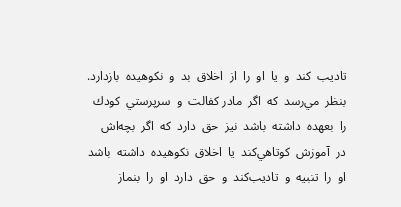تاديب  كند  و  يا  او  را  از  اخلاق  بد  و  نكوهيده  بازدارد.  بنظر  مي‌رسد  كه  اگر  مادر كفالت  و  سرپرستي  كودك  را  بعهده  داشته  باشد  نيز  حق  دارد  كه  اگر  بچه‌اش  در  آموزش  كوتاهي‌كند  يا  اخلاق  نكوهيده  داشته  باشد  او  را  تنبيه  و  تاديب‌كند  و  حق  دارد  او  را  بنماز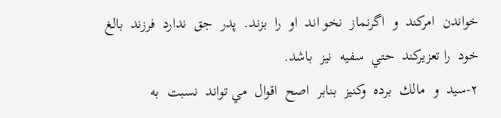خواندن  امركند  و  اگرنماز  نخو اند  او  را  بزند.  پدر  جق  ندارد  فرزند  بالغ  خود  را تعزيركند  حتي  سفيه  نيز  باشد.
٢-سيد  و  مالك  برده  وكنيز  بنابر  اصح  اقوال  مي تواند  نسبت  به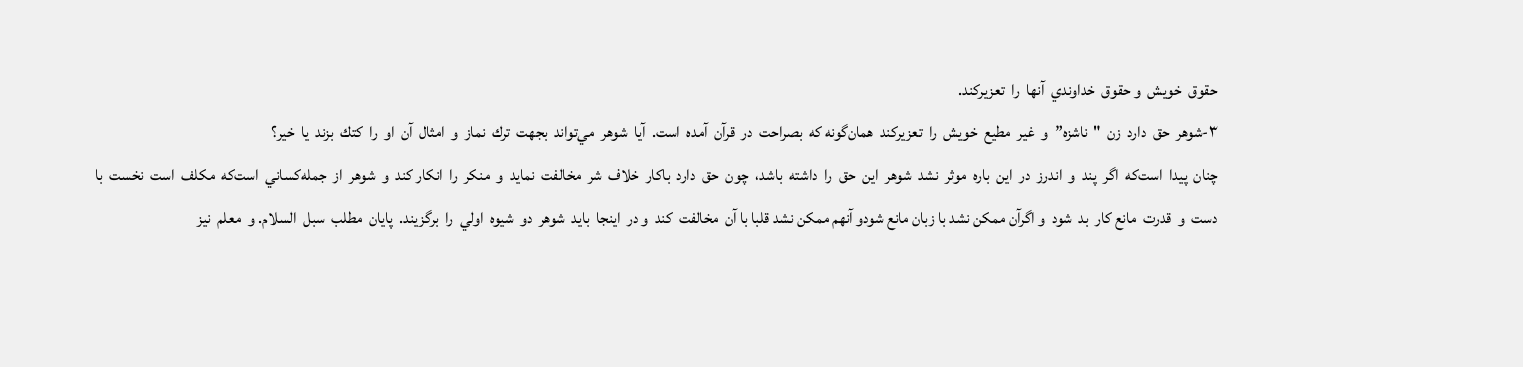حقوق  خويش  و حقوق  خداوندي  آنها  را  تعزيركند.
٣-شوهر  حق  دارد  زن  "ناشزه‌”  و  غير  مطيع  خويش  را  تعزيركند  همان‌گونه ‌كه  بصراحت  در  قرآن  آمده  است‌.  آيا  شوهر  مي‌تواند  بجهت  ترك  نماز  و  امثال  آن  او  را  كتك  بزند  يا  خير؟
چنان  پيدا  است‌كه  اگر  پند  و  اندرز  در  اين  باره  موثر  نشد  شوهر  اين  حق  را  داشته  باشد،  چون  حق  دارد  باكار  خلاف  شر  مخالفت  نمايد  و  منكر  را  انكار كند  و  شوهر  از  جمله‌كساني  است‌كه  مكلف  است  نخست  با  دست  و  قدرت  مانع كار  بد  شود  و اگرآن ممكن نشد با زبان مانع شودو آنهم ممكن نشد قلبا با آن  مخالفت  كند  و ‌در  اينجا  بايد  شوهر  دو  شيوه  او‌لي  را  برگزيند.  پايان  مطلب  سبل  السلام‌. و  معلم  نيز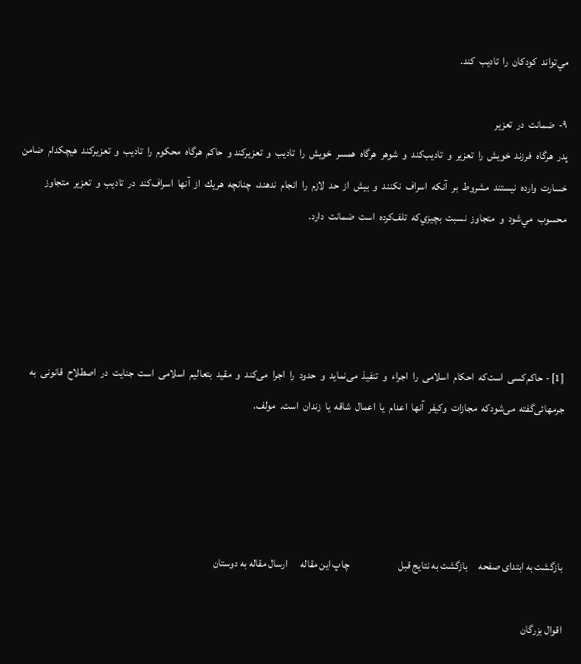مي‌تواند  كودكان  را  تاديب  كند.

٩-  ضمانت  در  تعزير
پدر  هرگاه  فرزند  خويش  را  تعزير  و  تاديب‌كند  و  شوهر  هرگاه  همسر  خويش  را  تاديب  و  تعزيركند و  حاكم  هرگاه  محكوم  را  تاديب  و  تعزيركند  هيچكدام  ضامن  خسارت  وارده  نيستند  مشرو‌ط  بر  آنكه  اسراف  نكنند  و  بيش  از  حد  لازم  را  انجام  ندهند،  چنانچه  هريك  از  آنها  اسراف‌كند  در  تاديب  و  تعزير  متجاوز  محسوب  مي‌شود  و  متجاوز  نسبت  بچيزي‌كه  تلف‌كرده  است  ضمانت  دارد.




[1] - حاكم‌كسی  است‌كه  احكام  اسلامی  را  اجراء  و  تنفیذ  می‌نماید  و  حدود  را  اجرا  می‌كند  و  مقید  بتعالیم  اسلامی  است  جنایت  در  اصطلاح  قانونی  به  جرمهائی‌گفته  می‌شودكه  مجازات  وكیفر  آنها  اعدام  یا  اعمال  شاقه  یا  زندان  است‌.  مولف‌.




بازگشت به ابتدای صفحه     بازگشت به نتایج قبل                       چاپ این مقاله      ارسال مقاله به دوستان

اقوال بزرگان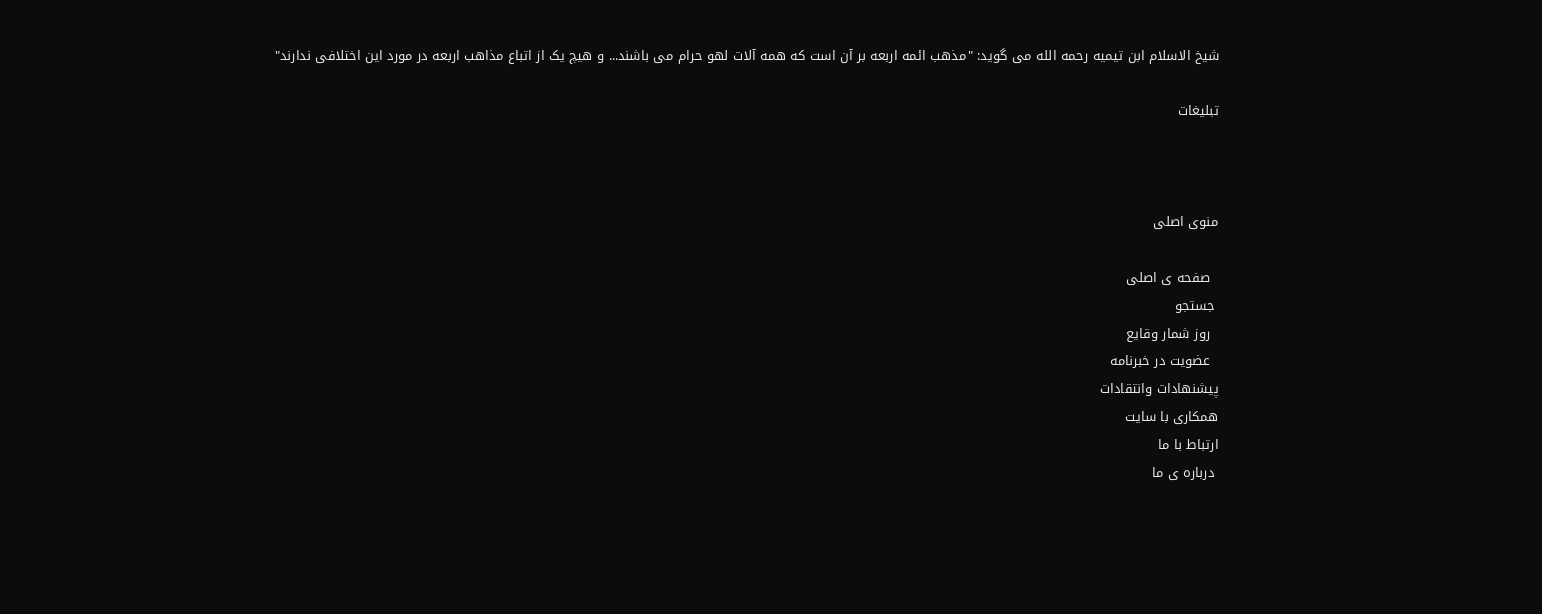شیخ الاسلام ابن تیمیه رحمه الله می گوید: "مذهب ائمه اربعه بر آن است که همه آلات لهو حرام می باشند... و هیچ یک از اتباع مذاهب اربعه در مورد این اختلافی ندارند"

تبلیغات



منوی اصلی

  صفحه ی اصلی
 جستجو
  روز شمار وقايع
  عضویت در خبرنامه
پیشنهادات وانتقادات
همكارى با سايت
ارتباط با ما
 درباره ی ما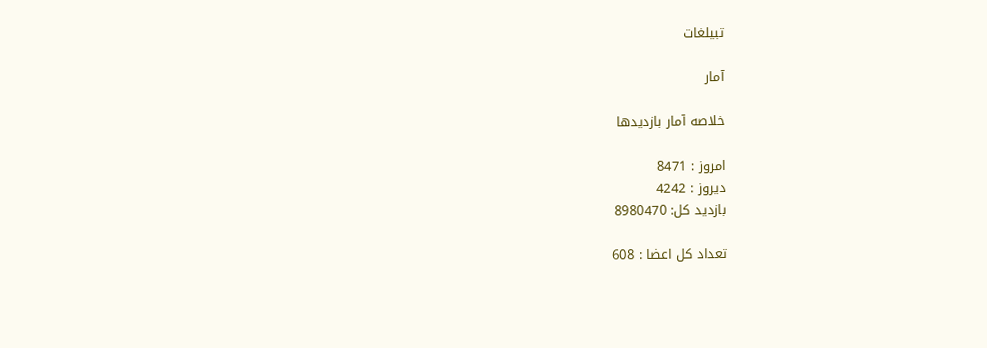تبیلغات

آمار

خلاصه آمار بازدیدها

امروز : 8471
دیروز : 4242
بازدید کل: 8980470

تعداد کل اعضا : 608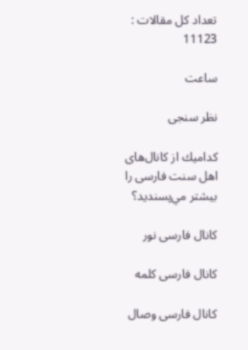تعداد کل مقالات : 11123

ساعت

نظر سنجی

كداميك از كانال‌هاى اهل سنت فارسى را بيشتر مي‌پسنديد؟

كانال فارسى نور

كانال فارسى كلمه

كانال فارسى وصال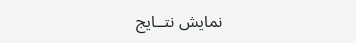نمایش نتــایج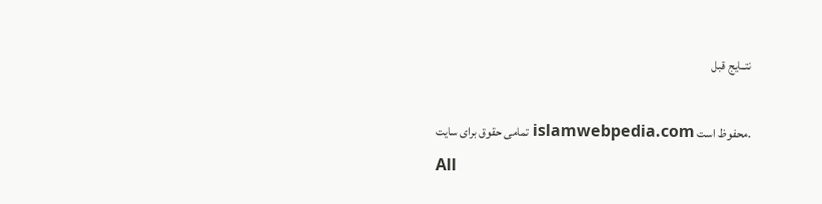نتــایج قبل

.محفوظ است islamwebpedia.com تمامی حقوق برای سایت
All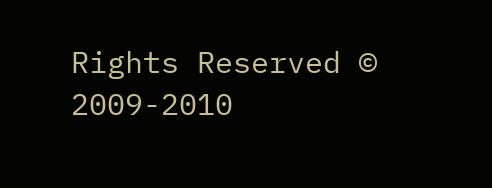Rights Reserved © 2009-2010